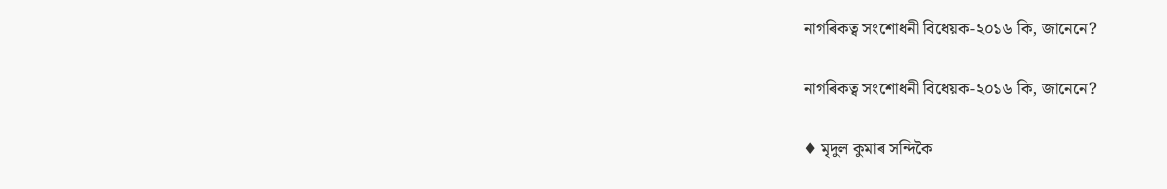নাগৰিকত্ব সংশোধনী বিধেয়ক-২০১৬ কি, জানেনে?

নাগৰিকত্ব সংশোধনী বিধেয়ক-২০১৬ কি, জানেনে?

♦ মৃদুল কুমাৰ সন্দিকৈ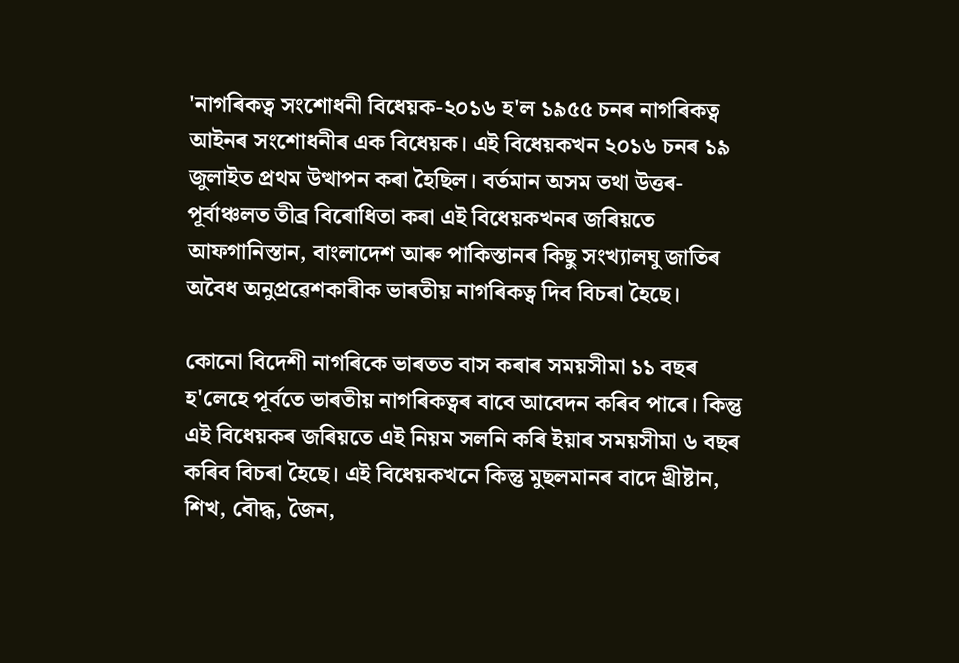'নাগৰিকত্ব সংশোধনী বিধেয়ক-২০১৬ হ'ল ১৯৫৫ চনৰ নাগৰিকত্ব আইনৰ সংশোধনীৰ এক বিধেয়ক। এই বিধেয়কখন ২০১৬ চনৰ ১৯ জুলাইত প্ৰথম উত্থাপন কৰা হৈছিল। বৰ্তমান অসম তথা উত্তৰ-পূৰ্বাঞ্চলত তীব্ৰ বিৰোধিতা কৰা এই বিধেয়কখনৰ জৰিয়তে আফগানিস্তান, বাংলাদেশ আৰু পাকিস্তানৰ কিছু সংখ্যালঘু জাতিৰ অবৈধ অনুপ্ৰৱেশকাৰীক ভাৰতীয় নাগৰিকত্ব দিব বিচৰা হৈছে।

কোনো বিদেশী নাগৰিকে ভাৰতত বাস কৰাৰ সময়সীমা ১১ বছৰ হ'লেহে পূৰ্বতে ভাৰতীয় নাগৰিকত্বৰ বাবে আবেদন কৰিব পাৰে। কিন্তু এই বিধেয়কৰ জৰিয়তে এই নিয়ম সলনি কৰি ইয়াৰ সময়সীমা ৬ বছৰ কৰিব বিচৰা হৈছে। এই বিধেয়কখনে কিন্তু মুছলমানৰ বাদে খ্ৰীষ্টান, শিখ, বৌদ্ধ, জৈন,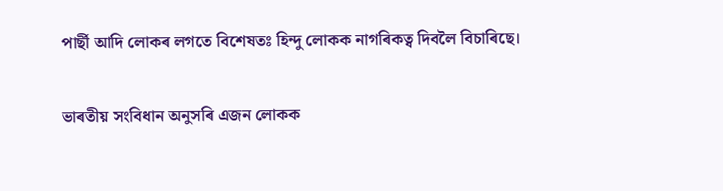পাৰ্ছী আদি লোকৰ লগতে বিশেষতঃ হিন্দু লোকক নাগৰিকত্ব দিবলৈ বিচাৰিছে।

ভাৰতীয় সংবিধান অনুসৰি এজন লোকক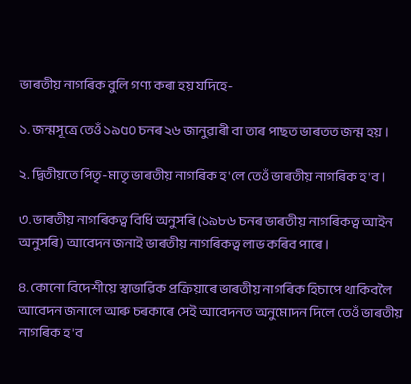ভাৰতীয় নাগৰিক বুলি গণ্য কৰা হয় যদিহে-

১. জন্মসূত্ৰে তেওঁ ১৯৫০ চনৰ ২৬ জানুৱাৰী বা তাৰ পাছত ভাৰতত জন্ম হয়।

২. দ্বিতীয়তে পিতৃ-মাতৃ ভাৰতীয় নাগৰিক হ'লে তেওঁ ভাৰতীয় নাগৰিক হ'ব।

৩. ভাৰতীয় নাগৰিকত্ব বিধি অনুসৰি (১৯৮৬ চনৰ ভাৰতীয় নাগৰিকত্ব আইন অনুসৰি) আবেদন জনাই ভাৰতীয় নাগৰিকত্ব লাভ কৰিব পাৰে।

৪. কোনো বিদেশীয়ে স্বাভাৱিক প্ৰক্ৰিয়াৰে ভাৰতীয় নাগৰিক হিচাপে থাকিবলৈ আবেদন জনালে আৰু চৰকাৰে সেই আবেদনত অনুমোদন দিলে তেওঁ ভাৰতীয় নাগৰিক হ'ব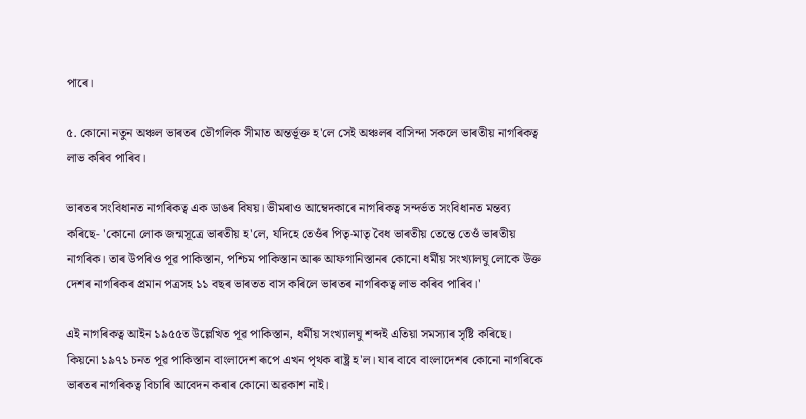পাৰে।

৫. কোনো নতুন অঞ্চল ভাৰতৰ ভৌগলিক সীমাত অন্তৰ্ভূক্ত হ'লে সেই অঞ্চলৰ বাসিন্দা সকলে ভাৰতীয় নাগৰিকত্ব লাভ কৰিব পাৰিব।

ভাৰতৰ সংবিধানত নাগৰিকত্ব এক ডাঙৰ বিষয়। ভীমৰাও আম্বেদকাৰে নাগৰিকত্ব সন্দৰ্ভত সংবিধানত মন্তব্য কৰিছে- 'কোনো লোক জন্মসূত্ৰে ভাৰতীয় হ'লে, যদিহে তেওঁৰ পিতৃ-মাতৃ বৈধ ভাৰতীয় তেন্তে তেওঁ ভাৰতীয় নাগৰিক। তাৰ উপৰিও পূৱ পাকিস্তান, পশ্চিম পাকিস্তান আৰু আফগানিস্তানৰ কোনো ধৰ্মীয় সংখ্যালঘু লোকে উক্ত দেশৰ নাগৰিকৰ প্ৰমান পত্ৰসহ ১১ বছৰ ভাৰতত বাস কৰিলে ভাৰতৰ নাগৰিকত্ব লাভ কৰিব পাৰিব।'

এই নাগৰিকত্ব আইন ১৯৫৫ত উল্লেখিত পূৱ পাকিস্তান, ধৰ্মীয় সংখ্যালঘু শব্দই এতিয়া সমস্যাৰ সৃষ্টি কৰিছে। কিয়নো ১৯৭১ চনত পূৱ পাকিস্তান বাংলাদেশ ৰূপে এখন পৃথক ৰাষ্ট্ৰ হ'ল। যাৰ বাবে বাংলাদেশৰ কোনো নাগৰিকে ভাৰতৰ নাগৰিকত্ব বিচাৰি আবেদন কৰাৰ কোনো অৱকাশ নাই।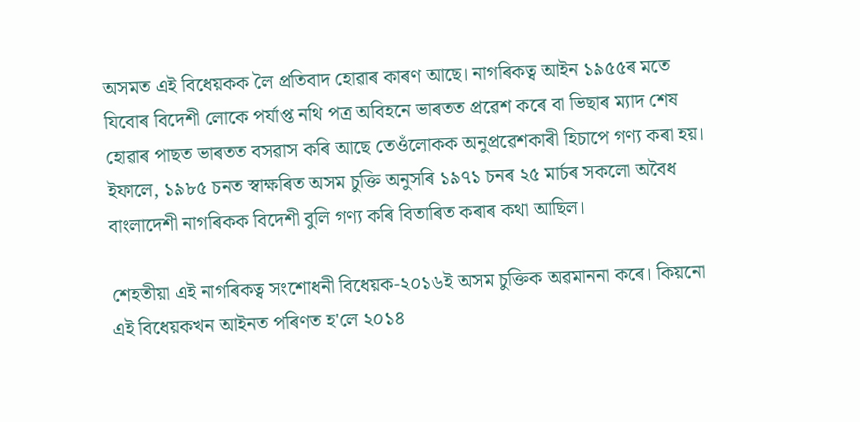অসমত এই বিধেয়কক লৈ প্ৰতিবাদ হোৱাৰ কাৰণ আছে। নাগৰিকত্ব আইন ১৯৫৫ৰ মতে যিবোৰ বিদেশী লোকে পৰ্যাপ্ত নথি পত্ৰ অবিহনে ভাৰতত প্ৰৱেশ কৰে বা ভিছাৰ ম্যাদ শেষ হোৱাৰ পাছত ভাৰতত বসৱাস কৰি আছে তেওঁলোকক অনুপ্ৰৱেশকাৰী হিচাপে গণ্য কৰা হয়। ইফালে, ১৯৮৫ চনত স্বাক্ষৰিত অসম চুক্তি অনুসৰি ১৯৭১ চনৰ ২৫ মাৰ্চৰ সকলো অবৈধ বাংলাদেশী নাগৰিকক বিদেশী বুলি গণ্য কৰি বিতাৰিত কৰাৰ কথা আছিল।

শেহতীয়া এই নাগৰিকত্ব সংশোধনী বিধেয়ক-২০১৬ই অসম চুক্তিক অৱমাননা কৰে। কিয়নো এই বিধেয়কখন আইনত পৰিণত হ'লে ২০১৪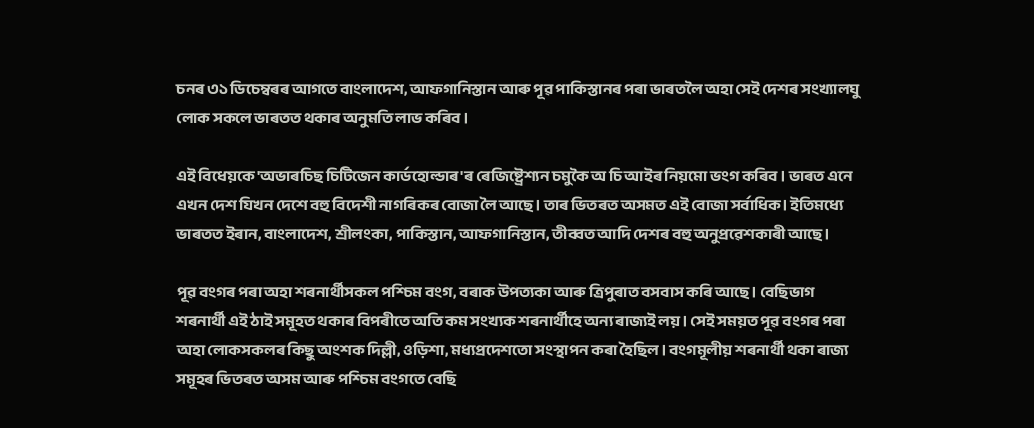চনৰ ৩১ ডিচেম্বৰৰ আগতে বাংলাদেশ, আফগানিস্তান আৰু পূৱ পাকিস্তানৰ পৰা ভাৰতলৈ অহা সেই দেশৰ সংখ্যালঘু লোক সকলে ভাৰতত থকাৰ অনুমতি লাভ কৰিব।

এই বিধেয়কে 'অভাৰচিছ চিটিজেন কাৰ্ডহোল্ডাৰ'ৰ ৰেজিষ্ট্ৰেশ্যন চমুকৈ অ চি আইৰ নিয়মো ভংগ কৰিব। ভাৰত এনে এখন দেশ যিখন দেশে বহু বিদেশী নাগৰিকৰ বোজা লৈ আছে। তাৰ ভিতৰত অসমত এই বোজা সৰ্বাধিক। ইতিমধ্যে ভাৰতত ইৰান, বাংলাদেশ, শ্ৰীলংকা, পাকিস্তান, আফগানিস্তান, তীব্বত আদি দেশৰ বহু অনুপ্ৰৱেশকাৰী আছে।

পূৱ বংগৰ পৰা অহা শৰনাৰ্থীসকল পশ্চিম বংগ, বৰাক উপত্যকা আৰু ত্ৰিপুৰাত বসবাস কৰি আছে। বেছিভাগ শৰনাৰ্থী এই ঠাই সমূহত থকাৰ বিপৰীতে অতি কম সংখ্যক শৰনাৰ্থীহে অন্য ৰাজ্যই লয়। সেই সময়ত পূৱ বংগৰ পৰা অহা লোকসকলৰ কিছু অংশক দিল্লী, ওড়িশা, মধ্যপ্ৰদেশতো সংস্থাপন কৰা হৈছিল। বংগমূলীয় শৰনাৰ্থী থকা ৰাজ্য সমূহৰ ভিতৰত অসম আৰু পশ্চিম বংগতে বেছি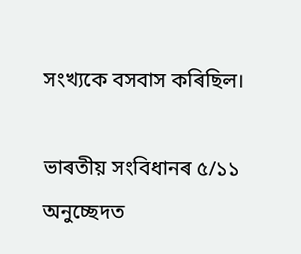সংখ্যকে বসবাস কৰিছিল।

ভাৰতীয় সংবিধানৰ ৫/১১ অনুচ্ছেদত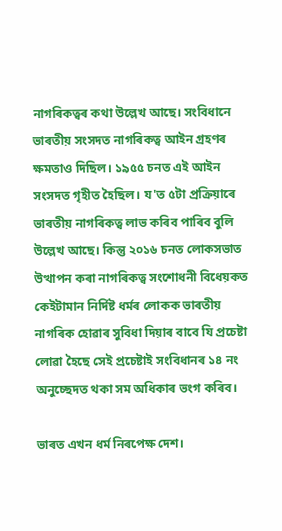নাগৰিকত্বৰ কথা উল্লেখ আছে। সংবিধানে ভাৰতীয় সংসদত নাগৰিকত্ব আইন গ্ৰহণৰ ক্ষমতাও দিছিল। ১৯৫৫ চনত এই আইন সংসদত গৃহীত হৈছিল। য'ত ৫টা প্ৰক্ৰিয়াৰে ভাৰতীয় নাগৰিকত্ব লাভ কৰিব পাৰিব বুলি উল্লেখ আছে। কিন্তু ২০১৬ চনত লোকসভাত উত্থাপন কৰা নাগৰিকত্ব সংশোধনী বিধেয়কত কেইটামান নিৰ্দিষ্ট ধৰ্মৰ লোকক ভাৰতীয় নাগৰিক হোৱাৰ সুবিধা দিয়াৰ বাবে যি প্ৰচেষ্টা লোৱা হৈছে সেই প্ৰচেষ্টাই সংবিধানৰ ১৪ নং অনুচ্ছেদত থকা সম অধিকাৰ ভংগ কৰিব।

ভাৰত এখন ধৰ্ম নিৰপেক্ষ দেশ।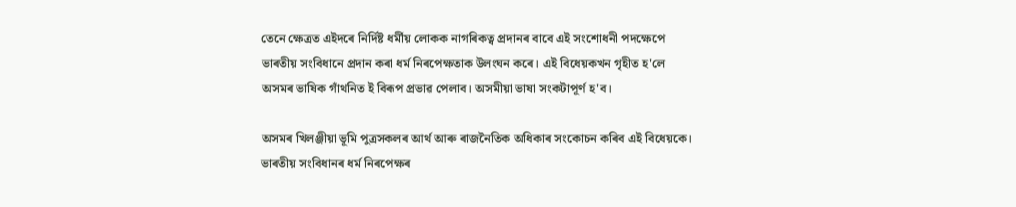তেনে ক্ষেত্ৰত এইদৰে নিৰ্দিষ্ট ধৰ্মীয় লোকক নাগৰিকত্ব প্ৰদানৰ বাবে এই সংশোধনী পদক্ষেপে ভাৰতীয় সংবিধানে প্ৰদান কৰা ধৰ্ম নিৰপেক্ষতাক উলংঘন কৰে। এই বিধেয়কখন গৃহীত হ'লে অসমৰ ভাষিক গাঁথনিত ই বিৰূপ প্ৰভাৱ পেলাব। অসমীয়া ভাষা সংকটাপূৰ্ণ হ'ব।

অসমৰ খিলঞ্জীয়া ভূমি পুত্ৰসকলৰ আৰ্থ আৰু ৰাজনৈতিক অধিকাৰ সংকোচন কৰিব এই বিধেয়কে। ভাৰতীয় সংবিধানৰ ধৰ্ম নিৰপেক্ষৰ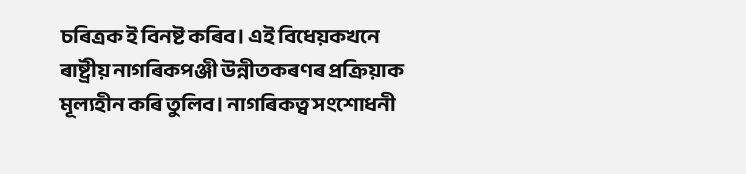চৰিত্ৰক ই বিনষ্ট কৰিব। এই বিধেয়কখনে ৰাষ্ট্ৰীয় নাগৰিকপঞ্জী উন্নীতকৰণৰ প্ৰক্ৰিয়াক মূল্যহীন কৰি তুলিব। নাগৰিকত্ব সংশোধনী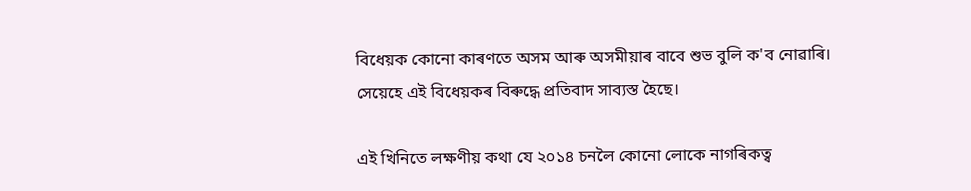বিধেয়ক কোনো কাৰণতে অসম আৰু অসমীয়াৰ বাবে শুভ বুলি ক'ব নোৱাৰি। সেয়েহে এই বিধেয়কৰ বিৰুদ্ধে প্ৰতিবাদ সাব্যস্ত হৈছে।

এই খিনিতে লক্ষণীয় কথা যে ২০১৪ চনলৈ কোনো লোকে নাগৰিকত্ব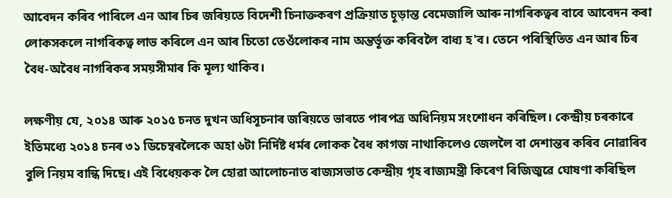আবেদন কৰিব পাৰিলে এন আৰ চিৰ জৰিয়তে বিদেশী চিনাক্তকৰণ প্ৰক্ৰিয়াত চূড়ান্ত বেমেজালি আৰু নাগৰিকত্বৰ বাবে আবেদন কৰা লোকসকলে নাগৰিকত্ব লাভ কৰিলে এন আৰ চিতো তেওঁলোকৰ নাম অন্তৰ্ভূক্ত কৰিবলৈ বাধ্য হ'ব। তেনে পৰিস্থিতিত এন আৰ চিৰ বৈধ-অবৈধ নাগৰিকৰ সময়সীমাৰ কি মূল্য থাকিব।

লক্ষণীয় যে, ২০১৪ আৰু ২০১৫ চনত দুখন অধিসূচনাৰ জৰিয়তে ভাৰতে পাৰপত্ৰ অধিনিয়ম সংশোধন কৰিছিল। কেন্দ্ৰীয় চৰকাৰে ইতিমধ্যে ২০১৪ চনৰ ৩১ ডিচেম্বৰলৈকে অহা ৬টা নিৰ্দিষ্ট ধৰ্মৰ লোকক বৈধ কাগজ নাথাকিলেও জেললৈ বা দেশান্তৰ কৰিব নোৱাৰিব বুলি নিয়ম বান্ধি দিছে। এই বিধেয়কক লৈ হোৱা আলোচনাত ৰাজ্যসভাত কেন্দ্ৰীয় গৃহ ৰাজ্যমন্ত্ৰী কিৰেণ ৰিজিজুৱে ঘোষণা কৰিছিল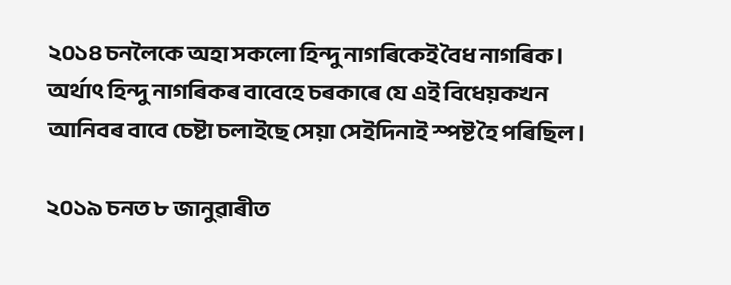২০১৪ চনলৈকে অহা সকলো হিন্দু নাগৰিকেই বৈধ নাগৰিক। অৰ্থাৎ হিন্দু নাগৰিকৰ বাবেহে চৰকাৰে যে এই বিধেয়কখন আনিবৰ বাবে চেষ্টা চলাইছে সেয়া সেইদিনাই স্পষ্ট হৈ পৰিছিল।

২০১৯ চনত ৮ জানুৱাৰীত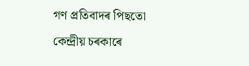গণ প্ৰতিবাদৰ পিছতো কেন্দ্ৰীয় চৰকাৰে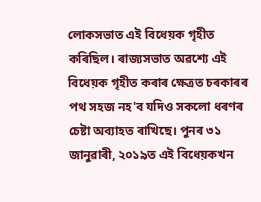লোকসভাত এই বিধেয়ক গৃহীত কৰিছিল। ৰাজ্যসভাত অৱশ্যে এই বিধেয়ক গৃহীত কৰাৰ ক্ষেত্ৰত চৰকাৰৰ পথ সহজ নহ'ব যদিও সকলো ধৰণৰ চেষ্টা অব্যাহত ৰাখিছে। পুনৰ ৩১ জানুৱাৰী, ২০১৯ত এই বিধেয়কখন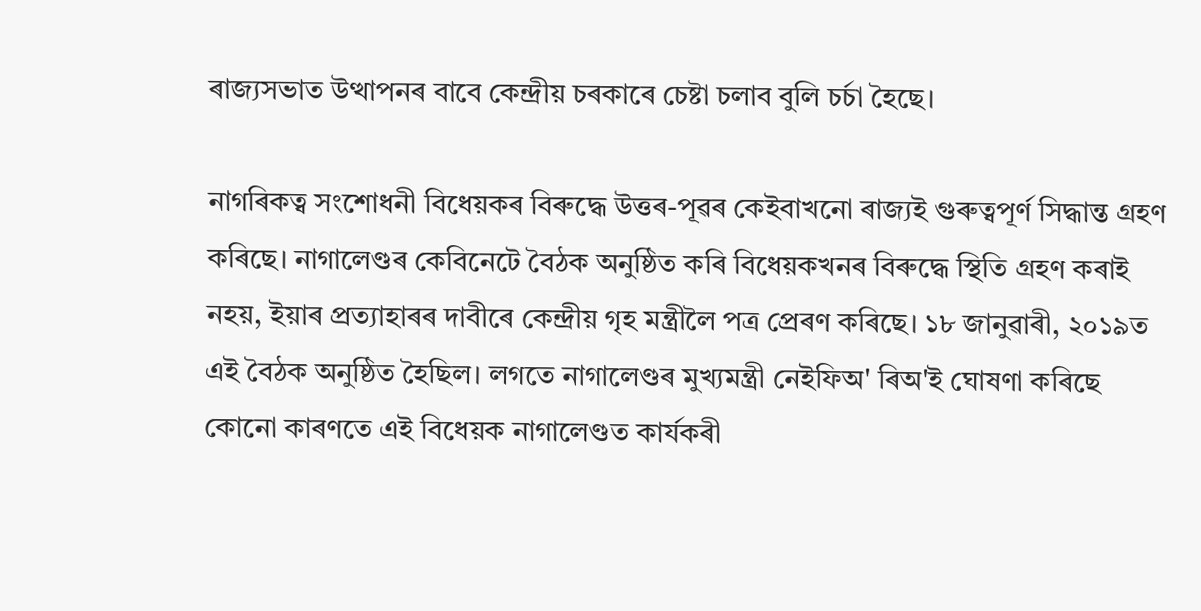ৰাজ্যসভাত উত্থাপনৰ বাবে কেন্দ্ৰীয় চৰকাৰে চেষ্টা চলাব বুলি চৰ্চা হৈছে।

নাগৰিকত্ব সংশোধনী বিধেয়কৰ বিৰুদ্ধে উত্তৰ-পূৱৰ কেইবাখনো ৰাজ্যই গুৰুত্বপূৰ্ণ সিদ্ধান্ত গ্ৰহণ কৰিছে। নাগালেণ্ডৰ কেবিনেটে বৈঠক অনুষ্ঠিত কৰি বিধেয়কখনৰ বিৰুদ্ধে স্থিতি গ্ৰহণ কৰাই নহয়, ইয়াৰ প্ৰত্যাহাৰৰ দাবীৰে কেন্দ্ৰীয় গৃহ মন্ত্ৰীলৈ পত্ৰ প্ৰেৰণ কৰিছে। ১৮ জানুৱাৰী, ২০১৯ত এই বৈঠক অনুষ্ঠিত হৈছিল। লগতে নাগালেণ্ডৰ মুখ্যমন্ত্ৰী নেইফিঅ' ৰিঅ'ই ঘোষণা কৰিছে কোনো কাৰণতে এই বিধেয়ক নাগালেণ্ডত কাৰ্যকৰী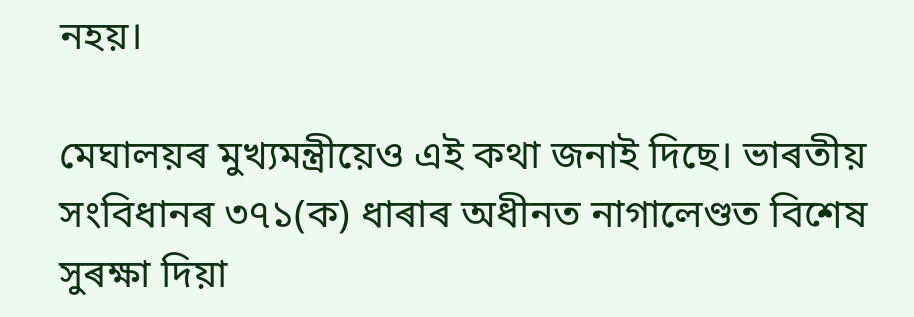নহয়।

মেঘালয়ৰ মুখ্যমন্ত্ৰীয়েও এই কথা জনাই দিছে। ভাৰতীয় সংবিধানৰ ৩৭১(ক) ধাৰাৰ অধীনত নাগালেণ্ডত বিশেষ সুৰক্ষা দিয়া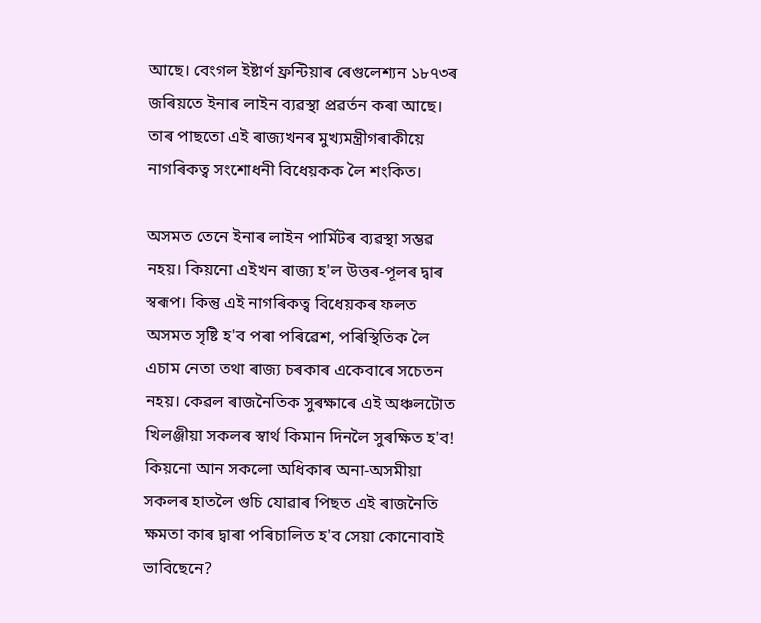আছে। বেংগল ইষ্টাৰ্ণ ফ্ৰন্টিয়াৰ ৰেগুলেশ্যন ১৮৭৩ৰ জৰিয়তে ইনাৰ লাইন ব্যৱস্থা প্ৰৱৰ্তন কৰা আছে। তাৰ পাছতো এই ৰাজ্যখনৰ মুখ্যমন্ত্ৰীগৰাকীয়ে নাগৰিকত্ব সংশোধনী বিধেয়কক লৈ শংকিত।

অসমত তেনে ইনাৰ লাইন পাৰ্মিটৰ ব্যৱস্থা সম্ভৱ নহয়। কিয়নো এইখন ৰাজ্য হ'ল উত্তৰ-পূলৰ দ্বাৰ স্বৰূপ। কিন্তু এই নাগৰিকত্ব বিধেয়কৰ ফলত অসমত সৃষ্টি হ'ব পৰা পৰিৱেশ, পৰিস্থিতিক লৈ এচাম নেতা তথা ৰাজ্য চৰকাৰ একেবাৰে সচেতন নহয়। কেৱল ৰাজনৈতিক সুৰক্ষাৰে এই অঞ্চলটোত খিলঞ্জীয়া সকলৰ স্বাৰ্থ কিমান দিনলৈ সুৰক্ষিত হ'ব! কিয়নো আন সকলো অধিকাৰ অনা-অসমীয়া সকলৰ হাতলৈ গুচি যোৱাৰ পিছত এই ৰাজনৈতি ক্ষমতা কাৰ দ্বাৰা পৰিচালিত হ'ব সেয়া কোনোবাই ভাবিছেনে?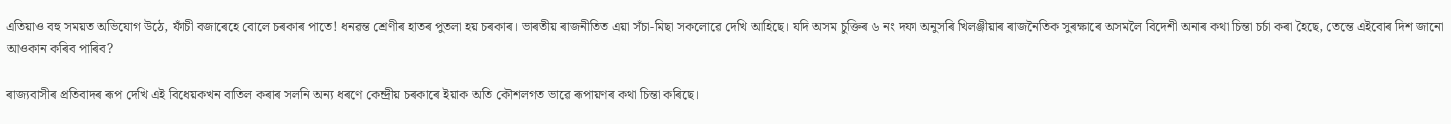এতিয়াও বহু সময়ত অভিযোগ উঠে, ফাঁচী বজাৰেহে বোলে চৰকাৰ পাতে! ধনৱন্ত শ্ৰেণীৰ হাতৰ পুতলা হয় চৰকাৰ। ভাৰতীয় ৰাজনীতিত এয়া সঁচা-মিছা সকলোৱে দেখি আহিছে। যদি অসম চুক্তিৰ ৬ নং দফা অনুসৰি খিলঞ্জীয়াৰ ৰাজনৈতিক সুৰক্ষাৰে অসমলৈ বিদেশী অনাৰ কথা চিন্তা চৰ্চা কৰা হৈছে, তেন্তে এইবোৰ দিশ জানো আওকান কৰিব পাৰিব?

ৰাজ্যবাসীৰ প্ৰতিবাদৰ ৰূপ দেখি এই বিধেয়কখন বাতিল কৰাৰ সলনি অন্য ধৰণে কেন্দ্ৰীয় চৰকাৰে ইয়াক অতি কৌশলগত ভাৱে ৰূপায়ণৰ কথা চিন্তা কৰিছে।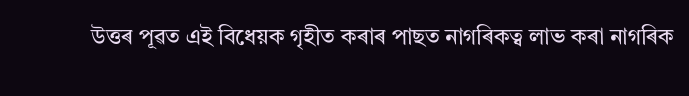উত্তৰ পূৱত এই বিধেয়ক গৃহীত কৰাৰ পাছত নাগৰিকত্ব লাভ কৰা নাগৰিক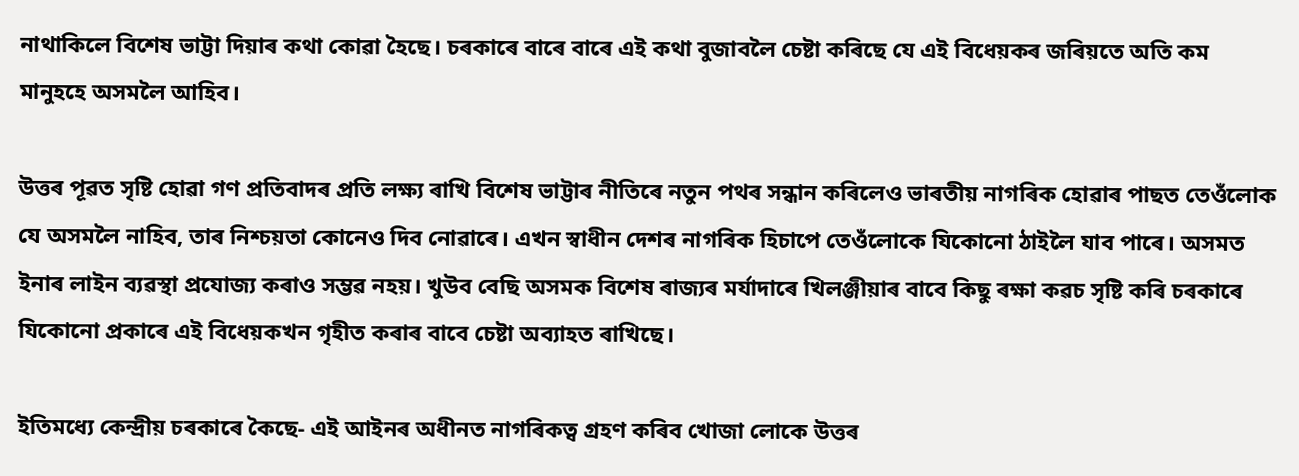নাথাকিলে বিশেষ ভাট্টা দিয়াৰ কথা কোৱা হৈছে। চৰকাৰে বাৰে বাৰে এই কথা বুজাবলৈ চেষ্টা কৰিছে যে এই বিধেয়কৰ জৰিয়তে অতি কম মানুহহে অসমলৈ আহিব।

উত্তৰ পূৱত সৃষ্টি হোৱা গণ প্ৰতিবাদৰ প্ৰতি লক্ষ্য ৰাখি বিশেষ ভাট্টাৰ নীতিৰে নতুন পথৰ সন্ধান কৰিলেও ভাৰতীয় নাগৰিক হোৱাৰ পাছত তেওঁলোক যে অসমলৈ নাহিব, তাৰ নিশ্চয়তা কোনেও দিব নোৱাৰে। এখন স্বাধীন দেশৰ নাগৰিক হিচাপে তেওঁলোকে যিকোনো ঠাইলৈ যাব পাৰে। অসমত ইনাৰ লাইন ব্যৱস্থা প্ৰযোজ্য কৰাও সম্ভৱ নহয়। খুউব বেছি অসমক বিশেষ ৰাজ্যৰ মৰ্যাদাৰে খিলঞ্জীয়াৰ বাবে কিছু ৰক্ষা কৱচ সৃষ্টি কৰি চৰকাৰে যিকোনো প্ৰকাৰে এই বিধেয়কখন গৃহীত কৰাৰ বাবে চেষ্টা অব্যাহত ৰাখিছে।

ইতিমধ্যে কেন্দ্ৰীয় চৰকাৰে কৈছে- এই আইনৰ অধীনত নাগৰিকত্ব গ্ৰহণ কৰিব খোজা লোকে উত্তৰ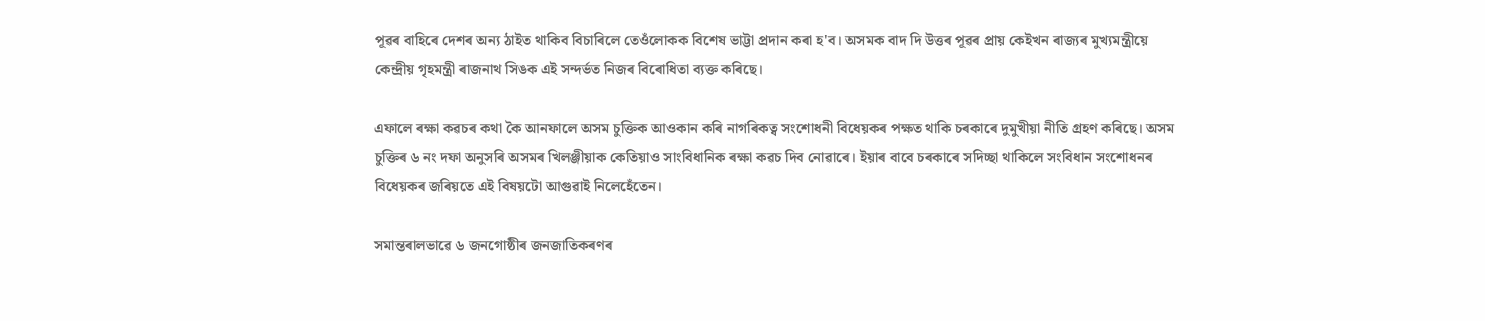পূৱৰ বাহিৰে দেশৰ অন্য ঠাইত থাকিব বিচাৰিলে তেওঁলোকক বিশেষ ভাট্টা প্ৰদান কৰা হ'ব। অসমক বাদ দি উত্তৰ পূৱৰ প্ৰায় কেইখন ৰাজ্যৰ মুখ্যমন্ত্ৰীয়ে কেন্দ্ৰীয় গৃহমন্ত্ৰী ৰাজনাথ সিঙক এই সন্দৰ্ভত নিজৰ বিৰোধিতা ব্যক্ত কৰিছে।

এফালে ৰক্ষা কৱচৰ কথা কৈ আনফালে অসম চুক্তিক আওকান কৰি নাগৰিকত্ব সংশোধনী বিধেয়কৰ পক্ষত থাকি চৰকাৰে দুমুখীয়া নীতি গ্ৰহণ কৰিছে। অসম চুক্তিৰ ৬ নং দফা অনুসৰি অসমৰ খিলঞ্জীয়াক কেতিয়াও সাংবিধানিক ৰক্ষা কৱচ দিব নোৱাৰে। ইয়াৰ বাবে চৰকাৰে সদিচ্ছা থাকিলে সংবিধান সংশোধনৰ বিধেয়কৰ জৰিয়তে এই বিষয়টো আগুৱাই নিলেহেঁতেন।

সমান্তৰালভাৱে ৬ জনগোষ্ঠীৰ জনজাতিকৰণৰ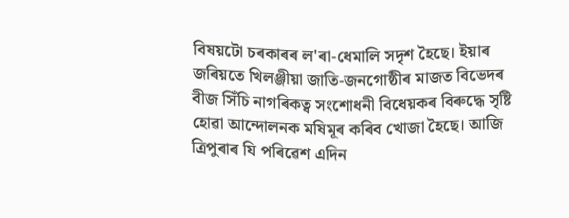বিষয়টো চৰকাৰৰ ল'ৰা-ধেমালি সদৃশ হৈছে। ইয়াৰ জৰিয়তে খিলঞ্জীয়া জাতি-জনগোষ্ঠীৰ মাজত বিভেদৰ বীজ সিঁচি নাগৰিকত্ব সংশোধনী বিধেয়কৰ বিৰুদ্ধে সৃষ্টি হোৱা আন্দোলনক মষিমূৰ কৰিব খোজা হৈছে। আজি ত্ৰিপুৰাৰ যি পৰিৱেশ এদিন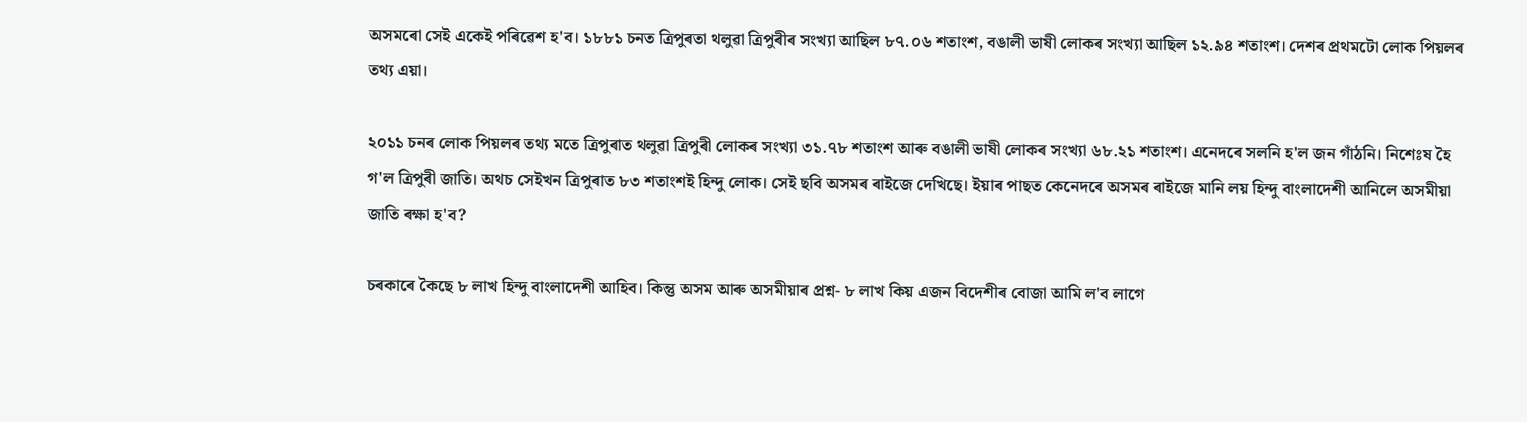অসমৰো সেই একেই পৰিৱেশ হ'ব। ১৮৮১ চনত ত্ৰিপুৰতা থলুৱা ত্ৰিপুৰীৰ সংখ্যা আছিল ৮৭.০৬ শতাংশ, বঙালী ভাষী লোকৰ সংখ্যা আছিল ১২.৯৪ শতাংশ। দেশৰ প্ৰথমটো লোক পিয়লৰ তথ্য এয়া।

২০১১ চনৰ লোক পিয়লৰ তথ্য মতে ত্ৰিপুৰাত থলুৱা ত্ৰিপুৰী লোকৰ সংখ্যা ৩১.৭৮ শতাংশ আৰু বঙালী ভাষী লোকৰ সংখ্যা ৬৮.২১ শতাংশ। এনেদৰে সলনি হ'ল জন গাঁঠনি। নিশেঃষ হৈ গ'ল ত্ৰিপুৰী জাতি। অথচ সেইখন ত্ৰিপুৰাত ৮৩ শতাংশই হিন্দু লোক। সেই ছবি অসমৰ ৰাইজে দেখিছে। ইয়াৰ পাছত কেনেদৰে অসমৰ ৰাইজে মানি লয় হিন্দু বাংলাদেশী আনিলে অসমীয়া জাতি ৰক্ষা হ'ব?

চৰকাৰে কৈছে ৮ লাখ হিন্দু বাংলাদেশী আহিব। কিন্তু অসম আৰু অসমীয়াৰ প্ৰশ্ন- ৮ লাখ কিয় এজন বিদেশীৰ বোজা আমি ল'ব লাগে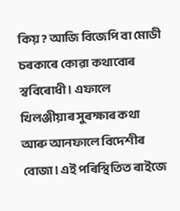কিয়? আজি বিজেপি বা মোডী চৰকাৰে কোৱা কথাবোৰ স্ববিৰোধী। এফালে খিলঞ্জীয়াৰ সুৰক্ষাৰ কথা আৰু আনফালে বিদেশীৰ বোজা। এই পৰিস্থিতিত ৰাইজে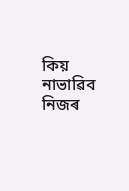কিয় নাভাৱিব নিজৰ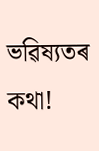ভৱিষ্যতৰ কথা!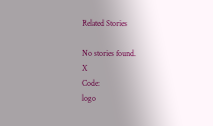Related Stories

No stories found.
X
Code:
logo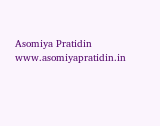Asomiya Pratidin
www.asomiyapratidin.in